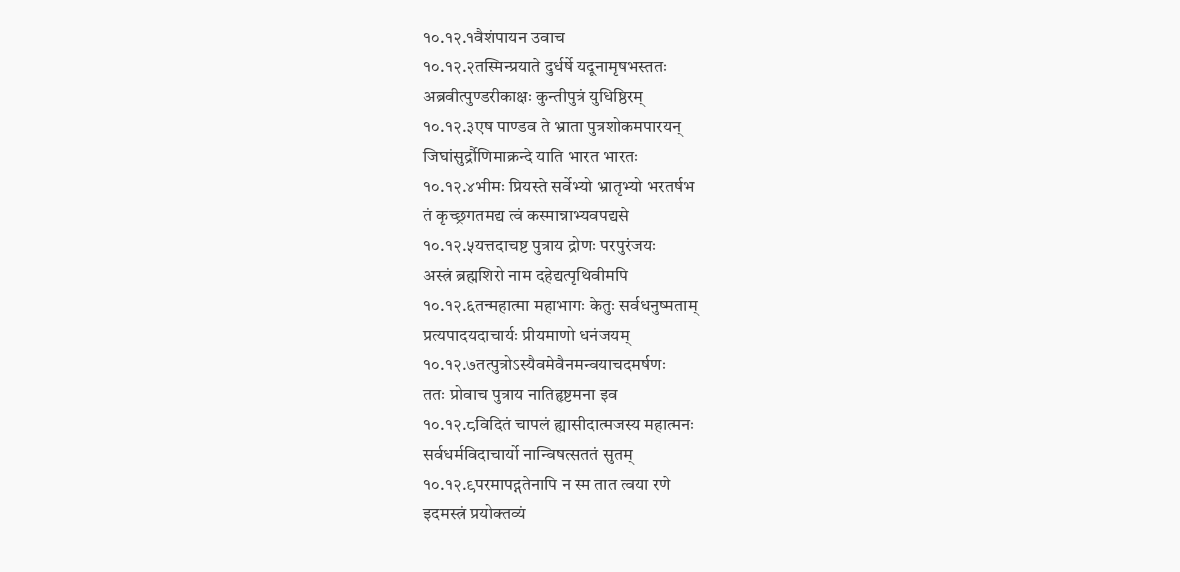१०.१२.१वैशंपायन उवाच
१०.१२.२तस्मिन्प्रयाते दुर्धर्षे यदूनामृषभस्ततः
अब्रवीत्पुण्डरीकाक्षः कुन्तीपुत्रं युधिष्ठिरम्
१०.१२.३एष पाण्डव ते भ्राता पुत्रशोकमपारयन्
जिघांसुर्द्रौणिमाक्रन्दे याति भारत भारतः
१०.१२.४भीमः प्रियस्ते सर्वेभ्यो भ्रातृभ्यो भरतर्षभ
तं कृच्छ्रगतमद्य त्वं कस्मान्नाभ्यवपद्यसे
१०.१२.५यत्तदाचष्ट पुत्राय द्रोणः परपुरंजयः
अस्त्रं ब्रह्मशिरो नाम दहेद्यत्पृथिवीमपि
१०.१२.६तन्महात्मा महाभागः केतुः सर्वधनुष्मताम्
प्रत्यपादयदाचार्यः प्रीयमाणो धनंजयम्
१०.१२.७तत्पुत्रोऽस्यैवमेवैनमन्वयाचदमर्षणः
ततः प्रोवाच पुत्राय नातिहृष्टमना इव
१०.१२.८विदितं चापलं ह्यासीदात्मजस्य महात्मनः
सर्वधर्मविदाचार्यो नान्विषत्सततं सुतम्
१०.१२.९परमापद्गतेनापि न स्म तात त्वया रणे
इदमस्त्रं प्रयोक्तव्यं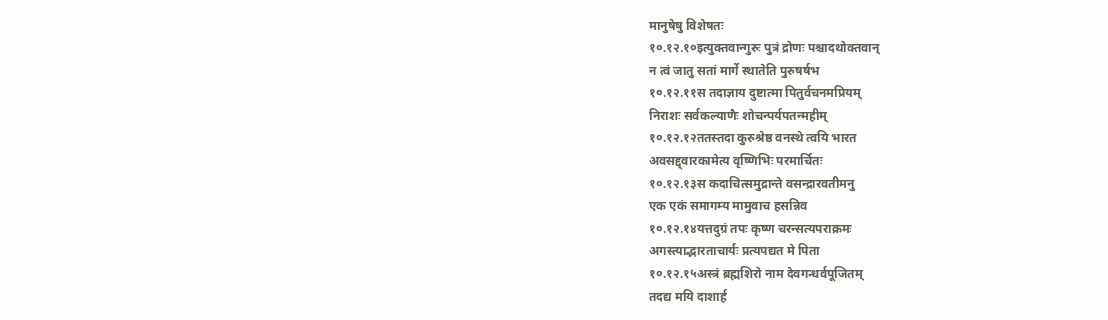मानुषेषु विशेषतः
१०.१२.१०इत्युक्तवान्गुरुः पुत्रं द्रोणः पश्चादथोक्तवान्
न त्वं जातु सतां मार्गे स्थातेति पुरुषर्षभ
१०.१२.११स तदाज्ञाय दुष्टात्मा पितुर्वचनमप्रियम्
निराशः सर्वकल्याणैः शोचन्पर्यपतन्महीम्
१०.१२.१२ततस्तदा कुरुश्रेष्ठ वनस्थे त्वयि भारत
अवसद्द्वारकामेत्य वृष्णिभिः परमार्चितः
१०.१२.१३स कदाचित्समुद्रान्ते वसन्द्रारवतीमनु
एक एकं समागम्य मामुवाच हसन्निव
१०.१२.१४यत्तदुग्रं तपः कृष्ण चरन्सत्यपराक्रमः
अगस्त्याद्भारताचार्यः प्रत्यपद्यत मे पिता
१०.१२.१५अस्त्रं ब्रह्मशिरो नाम देवगन्धर्वपूजितम्
तदद्य मयि दाशार्ह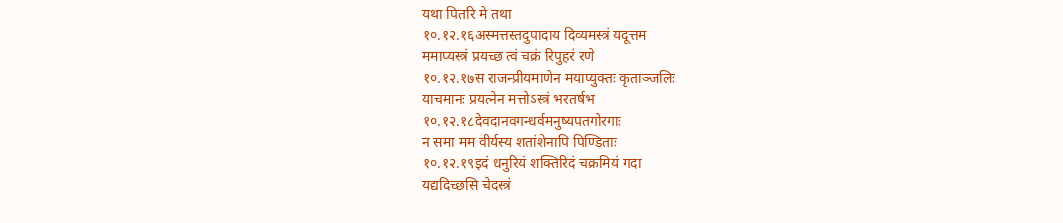यथा पितरि मे तथा
१०.१२.१६अस्मत्तस्तदुपादाय दिव्यमस्त्रं यदूत्तम
ममाप्यस्त्रं प्रयच्छ त्वं चक्रं रिपुहरं रणे
१०.१२.१७स राजन्प्रीयमाणेन मयाप्युक्तः कृताञ्जलिः
याचमानः प्रयत्नेन मत्तोऽस्त्रं भरतर्षभ
१०.१२.१८देवदानवगन्धर्वमनुष्यपतगोरगाः
न समा मम वीर्यस्य शतांशेनापि पिण्डिताः
१०.१२.१९इदं धनुरियं शक्तिरिदं चक्रमियं गदा
यद्यदिच्छसि चेदस्त्रं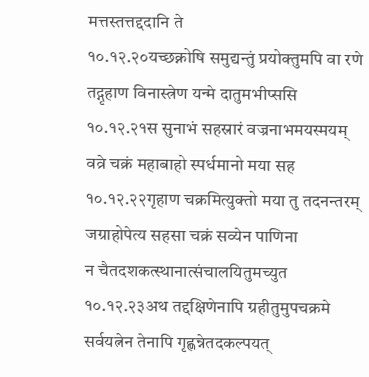मत्तस्तत्तद्ददानि ते
१०.१२.२०यच्छक्नोषि समुद्यन्तुं प्रयोक्तुमपि वा रणे
तद्गृहाण विनास्त्रेण यन्मे दातुमभीप्ससि
१०.१२.२१स सुनाभं सहस्रारं वज्रनाभमयस्मयम्
वव्रे चक्रं महाबाहो स्पर्धमानो मया सह
१०.१२.२२गृहाण चक्रमित्युक्तो मया तु तदनन्तरम्
जग्राहोपेत्य सहसा चक्रं सव्येन पाणिना
न चैतदशकत्स्थानात्संचालयितुमच्युत
१०.१२.२३अथ तद्दक्षिणेनापि ग्रहीतुमुपचक्रमे
सर्वयत्नेन तेनापि गृह्णन्नेतदकल्पयत्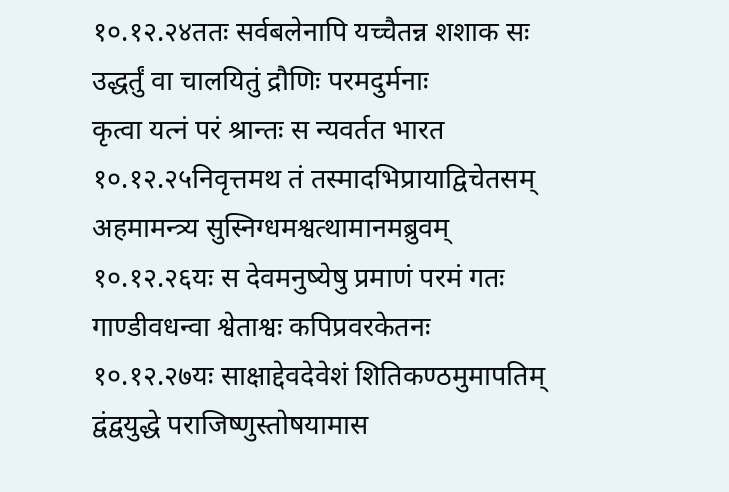१०.१२.२४ततः सर्वबलेनापि यच्चैतन्न शशाक सः
उद्धर्तुं वा चालयितुं द्रौणिः परमदुर्मनाः
कृत्वा यत्नं परं श्रान्तः स न्यवर्तत भारत
१०.१२.२५निवृत्तमथ तं तस्मादभिप्रायाद्विचेतसम्
अहमामन्त्र्य सुस्निग्धमश्वत्थामानमब्रुवम्
१०.१२.२६यः स देवमनुष्येषु प्रमाणं परमं गतः
गाण्डीवधन्वा श्वेताश्वः कपिप्रवरकेतनः
१०.१२.२७यः साक्षाद्देवदेवेशं शितिकण्ठमुमापतिम्
द्वंद्वयुद्धे पराजिष्णुस्तोषयामास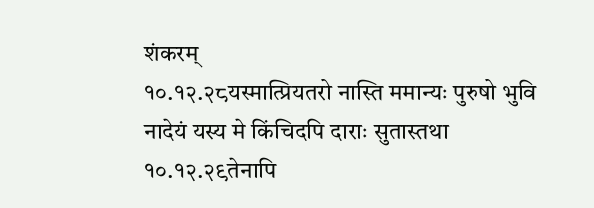शंकरम्
१०.१२.२८यस्मात्प्रियतरो नास्ति ममान्यः पुरुषो भुवि
नादेयं यस्य मे किंचिदपि दाराः सुतास्तथा
१०.१२.२९तेनापि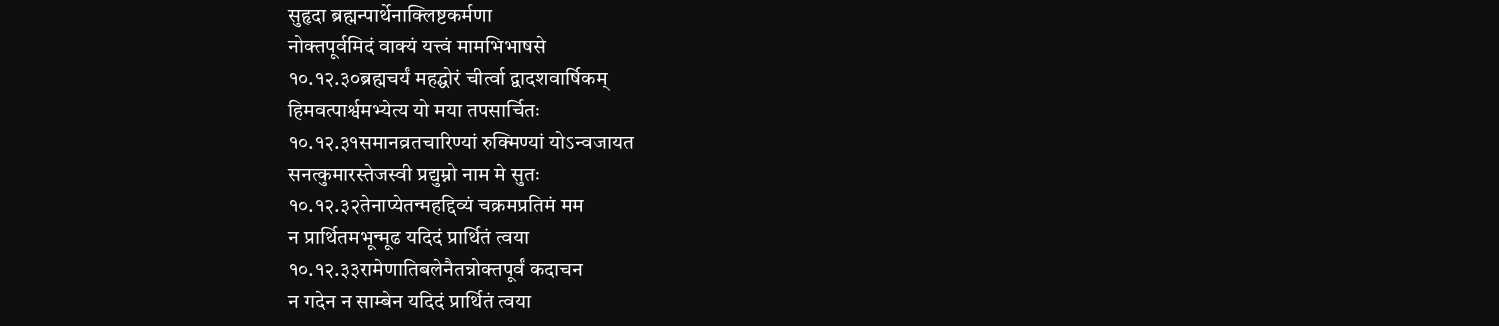सुहृदा ब्रह्मन्पार्थेनाक्लिष्टकर्मणा
नोक्तपूर्वमिदं वाक्यं यत्त्वं मामभिभाषसे
१०.१२.३०ब्रह्मचर्यं महद्घोरं चीर्त्वा द्वादशवार्षिकम्
हिमवत्पार्श्वमभ्येत्य यो मया तपसार्चितः
१०.१२.३१समानव्रतचारिण्यां रुक्मिण्यां योऽन्वजायत
सनत्कुमारस्तेजस्वी प्रद्युम्नो नाम मे सुतः
१०.१२.३२तेनाप्येतन्महद्दिव्यं चक्रमप्रतिमं मम
न प्रार्थितमभून्मूढ यदिदं प्रार्थितं त्वया
१०.१२.३३रामेणातिबलेनैतन्नोक्तपूर्वं कदाचन
न गदेन न साम्बेन यदिदं प्रार्थितं त्वया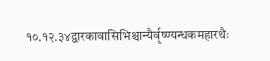१०.१२.३४द्वारकावासिभिश्चान्यैर्वृष्ण्यन्धकमहारथैः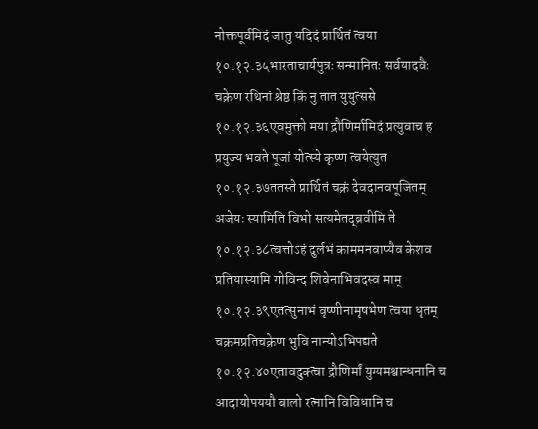नोक्तपूर्वमिदं जातु यदिदं प्रार्थितं त्वया
१०.१२.३५भारताचार्यपुत्रः सन्मानितः सर्वयादवैः
चक्रेण रथिनां श्रेष्ठ किं नु तात युयुत्ससे
१०.१२.३६एवमुक्तो मया द्रौणिर्मामिदं प्रत्युवाच ह
प्रयुज्य भवते पूजां योत्स्ये कृष्ण त्वयेत्युत
१०.१२.३७ततस्ते प्रार्थितं चक्रं देवदानवपूजितम्
अजेयः स्यामिति विभो सत्यमेतद्ब्रवीमि ते
१०.१२.३८त्वत्तोऽहं दुर्लभं काममनवाप्यैव केशव
प्रतियास्यामि गोविन्द शिवेनाभिवदस्व माम्
१०.१२.३९एतत्सुनाभं वृष्णीनामृषभेण त्वया धृतम्
चक्रमप्रतिचक्रेण भुवि नान्योऽभिपद्यते
१०.१२.४०एतावदुक्त्वा द्रौणिर्मां युग्यमश्वान्धनानि च
आदायोपययौ बालो रत्नानि विविधानि च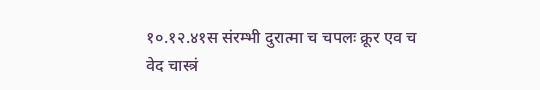१०.१२.४१स संरम्भी दुरात्मा च चपलः क्रूर एव च
वेद चास्त्रं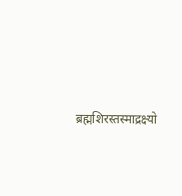ब्रह्मशिरस्तस्माद्रक्ष्यो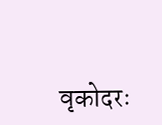वृकोदरः